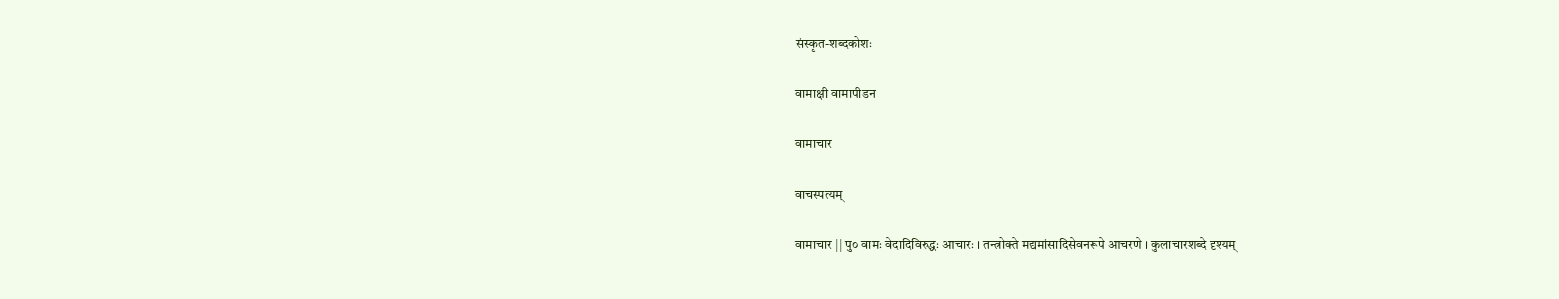संस्कृत-शब्दकोशः

वामाक्षी वामापीडन

वामाचार

वाचस्पत्यम्

वामाचार || पु० वामः वेदादिविरुद्धः आचारः । तन्त्रोक्ते मद्यमांसादिसेवनरूपे आचरणे । कुलाचारशब्दे दृश्यम्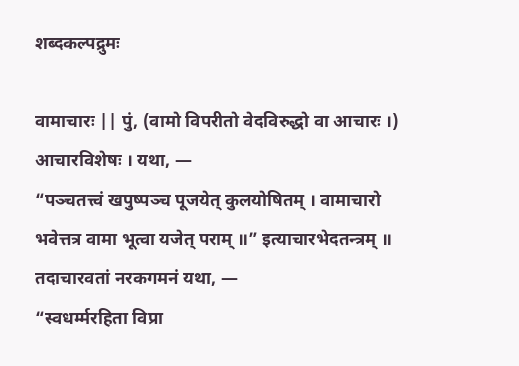शब्दकल्पद्रुमः

वामाचारः || पुं, (वामो विपरीतो वेदविरुद्धो वा आचारः ।)
आचारविशेषः । यथा, —
“पञ्चतत्त्वं खपुष्पञ्च पूजयेत् कुलयोषितम् । वामाचारो भवेत्तत्र वामा भूत्वा यजेत् पराम् ॥” इत्याचारभेदतन्त्रम् ॥ तदाचारवतां नरकगमनं यथा, —
“स्वधर्म्मरहिता विप्रा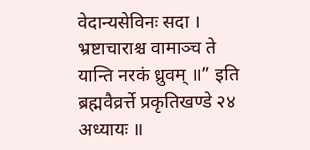वेदान्यसेविनः सदा । भ्रष्टाचाराश्च वामाञ्च ते यान्ति नरकं ध्रुवम् ॥” इति ब्रह्मवैव्रर्त्ते प्रकृतिखण्डे २४ अध्यायः ॥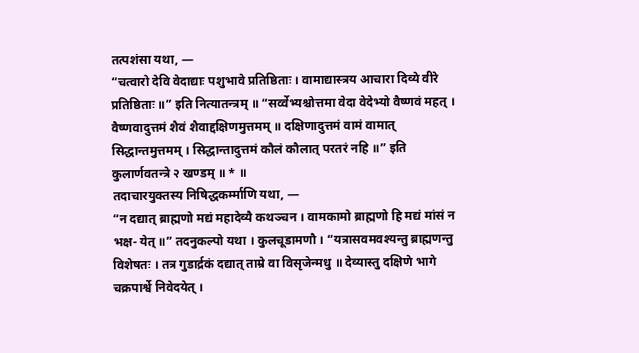तत्पशंसा यथा, —
“चत्वारो देवि वेदाद्याः पशुभावे प्रतिष्ठिताः । वामाद्यास्त्रय आचारा दिव्ये वीरे प्रतिष्ठिताः ॥” इति नित्यातन्त्रम् ॥ “सर्व्वेभ्यश्चोत्तमा वेदा वेदेभ्यो वैष्णवं महत् । वैष्णवादुत्तमं शैवं शैवाद्दक्षिणमुत्तमम् ॥ दक्षिणादुत्तमं वामं वामात् सिद्धान्तमुत्तमम् । सिद्धान्तादुत्तमं कौलं कौलात् परतरं नहि ॥” इति कुलार्णवतन्त्रे २ खण्डम् ॥ * ॥
तदाचारयुक्तस्य निषिद्धकर्म्माणि यथा, —
“न दद्यात् ब्राह्मणो मद्यं महादेव्यै कथञ्चन । वामकामो ब्राह्मणो हि मद्यं मांसं न भक्ष- येत् ॥” तदनुकल्पो यथा । कुलचूडामणौ । “यत्रासवमवश्यन्तु ब्राह्मणन्तु विशेषतः । तत्र गुडार्द्रकं दद्यात् ताम्रे वा विसृजेन्मधु ॥ देव्यास्तु दक्षिणे भागे चक्रपार्श्वे निवेदयेत् ।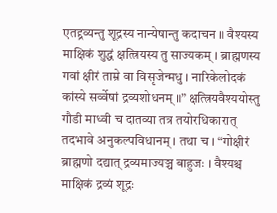एतद्द्रव्यन्तु शूद्रस्य नान्येषान्तु कदाचन ॥ वैश्यस्य माक्षिकं शुद्धं क्षत्त्रियस्य तु साज्यकम् । ब्राह्मणस्य गवां क्षीरं ताम्रे वा विसृजेन्मधु । नारिकेलोदकं कांस्ये सर्व्वेषां द्रव्यशोधनम् ॥” क्षत्त्रियवैश्ययोस्तु गौडी माध्वी च दातव्या तत्र तयोरधिकारात् तदभावे अनुकल्पविधानम् । तथा च । “गोक्षीरं ब्राह्मणो दद्यात् द्रव्यमाज्यञ्च बाहुजः । वैश्यश्च माक्षिकं द्रव्यं शूद्रः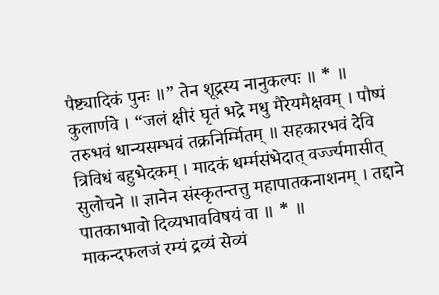पैष्ट्यादिकं पुनः ॥” तेन शूद्रस्य नानुकल्पः ॥ * ॥
कुलार्णवे । “जलं क्षीरं घृतं भद्रे मधु मैरेयमैक्षवम् । पौष्पं तरुभवं धान्यसम्भवं तक्रनिर्म्मितम् ॥ सहकारभवं देवि त्रिविधं बहुभेदकम् । मादकं धर्म्मसंभेदात् वर्ज्ज्यमासीत् सुलोचने ॥ ज्ञानेन संस्कृतन्तत्तु महापातकनाशनम् । तद्दाने पातकाभावो दिव्यभावविषयं वा ॥ * ॥
माकन्दफलजं रम्यं द्रव्यं सेव्यं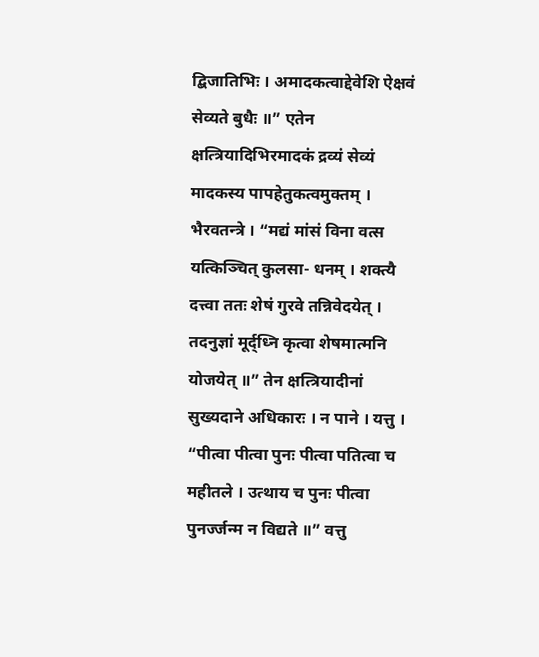द्बिजातिभिः । अमादकत्वाद्देवेशि ऐक्षवं सेव्यते बुधैः ॥” एतेन क्षत्त्रियादिभिरमादकं द्रव्यं सेव्यं मादकस्य पापहेतुकत्वमुक्तम् । भैरवतन्त्रे । “मद्यं मांसं विना वत्स यत्किञ्चित् कुलसा- धनम् । शक्त्यै दत्त्वा ततः शेषं गुरवे तन्निवेदयेत् । तदनुज्ञां मूर्द्ध्नि कृत्वा शेषमात्मनि योजयेत् ॥” तेन क्षत्त्रियादीनां सुख्यदाने अधिकारः । न पाने । यत्तु । “पीत्वा पीत्वा पुनः पीत्वा पतित्वा च महीतले । उत्थाय च पुनः पीत्वा पुनर्ज्जन्म न विद्यते ॥” वत्तु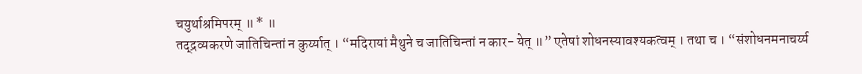चयुर्थाश्रमिपरम् ॥ * ॥
तद्द्रव्यकरणे जातिचिन्तां न कुर्य्यात् । “मदिरायां मैथुने च जातिचिन्तां न कार- येत् ॥” एतेषां शोधनस्यावश्यकत्वम् । तथा च । “संशोधनमनाचर्य्य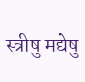स्त्रीषु मद्येषु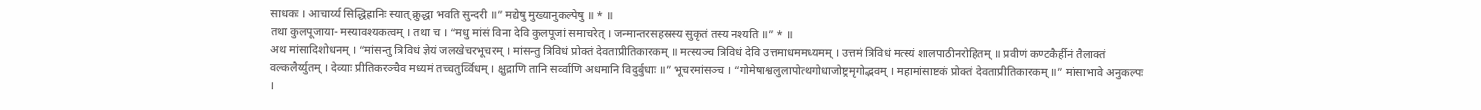साधकः । आचार्य्य सिद्धिह्रानिः स्यात् क्रुद्धा भवति सुन्दरी ॥” मद्येषु मुख्यानुकल्पेषु ॥ * ॥
तथा कुलपूजाया- मस्यावश्यकत्वम् । तथा च । “मधु मांसं विना देवि कुलपूजां समाचरेत् । जन्मान्तरसहस्रस्य सुकृतं तस्य नश्यति ॥” * ॥
अथ मांसादिशोधनम् । “मांसन्तु त्रिविधं ज्ञेयं जलखेचरभूचरम् । मांसन्तु त्रिविधं प्रोक्तं देवताप्रीतिकारकम् ॥ मत्स्यञ्च त्रिविधं देवि उत्तमाधममध्यमम् । उत्तमं त्रिविधं मत्स्यं शालपाठीनरोहितम् ॥ प्रवीणं कण्टकैर्हीनं तैलाक्तं वल्कलैर्य्युतम् । देव्याः प्रीतिकरञ्चैव मध्यमं तच्चतुर्व्विधम् । क्षुद्राणि तानि सर्व्वाणि अधमानि विदुर्बुधाः ॥” भूचरमांसञ्च । “गोमेषाश्वलुलापोत्थगोधाजोष्ट्रमृगोद्भवम् । महामांसाष्टकं प्रोक्तं देवताप्रीतिकारकम् ॥” मांसाभावे अनुकल्पः ।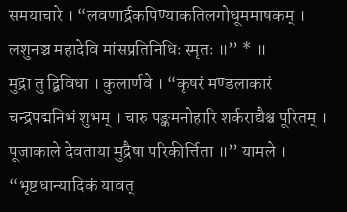समयाचारे । “लवणार्द्रकपिण्याकतिलगोधूममाषकम् । लशुनञ्च महादेवि मांसप्रतिनिधिः स्मृतः ॥” * ॥
मुद्रा तु द्बिविधा । कुलार्णवे । “कृषरं मण्डलाकारं चन्द्रपद्मनिभं शुभम् । चारु पङ्कमनोहारि शर्कराद्यैश्च पूरितम् । पूजाकाले देवताया मुद्रैषा परिकीर्त्तिता ॥” यामले । “भृष्टधान्यादिकं यावत्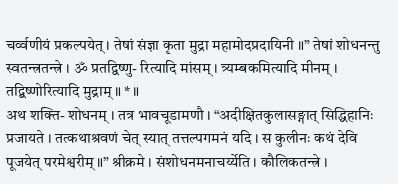चर्व्वणीयं प्रकल्पयेत् । तेषां संज्ञा कृता मुद्रा महामोदप्रदायिनी ॥” तेषां शोधनन्तु स्वतन्त्रतन्त्रे । ॐ प्रतद्विष्णु- रित्यादि मांसम् । त्र्यम्बकमित्यादि मीनम् । तद्बिष्णोरित्यादि मुद्राम् ॥ * ॥
अथ शक्ति- शोधनम् । तत्र भावचूडामणौ । “अदीक्षितकुलासङ्गात् सिद्धिहानिः प्रजायते । तत्कथाश्रवणं चेत् स्यात् तत्तल्पगमनं यदि । स कुलीनः कथं देवि पूजयेत् परमेश्वरीम् ॥” श्रीक्रमे । संशोधनमनाचर्य्येति । कौलिकतन्त्रे ।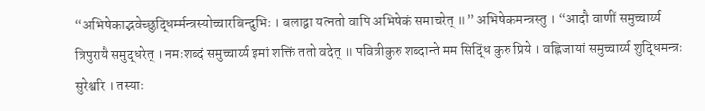“अभिषेकाद्भवेच्छुद्धिर्म्मन्त्रस्योच्चारबिन्दुभिः । बलाद्वा यत्नतो वापि अभिषेकं समाचरेत् ॥” अभिषेकमन्त्रस्तु । “आदौ वाणीं समुच्चार्य्य त्रिपुरायै समुद्धरेत् । नमःशब्दं समुच्चार्य्य इमां शक्तिं ततो वदेत् ॥ पवित्रीकुरु शब्दान्ते मम सिद्धिं कुरु प्रिये । वह्निजायां समुच्चार्य्य शुद्धिमन्त्रः सुरेश्वरि । तस्याः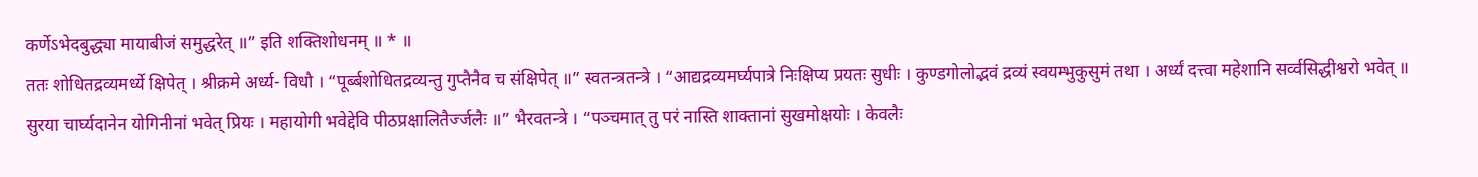कर्णेऽभेदबुद्ध्या मायाबीजं समुद्धरेत् ॥” इति शक्तिशोधनम् ॥ * ॥
ततः शोधितद्रव्यमर्ध्ये क्षिपेत् । श्रीक्रमे अर्ध्य- विधौ । “पूर्ब्बशोधितद्रव्यन्तु गुप्तैनैव च संक्षिपेत् ॥” स्वतन्त्रतन्त्रे । “आद्यद्रव्यमर्घ्यपात्रे निःक्षिप्य प्रयतः सुधीः । कुण्डगोलोद्भवं द्रव्यं स्वयम्भुकुसुमं तथा । अर्ध्यं दत्त्वा महेशानि सर्व्वसिद्धीश्वरो भवेत् ॥ सुरया चार्घ्यदानेन योगिनीनां भवेत् प्रियः । महायोगी भवेद्देवि पीठप्रक्षालितैर्ज्जलैः ॥” भैरवतन्त्रे । “पञ्चमात् तु परं नास्ति शाक्तानां सुखमोक्षयोः । केवलैः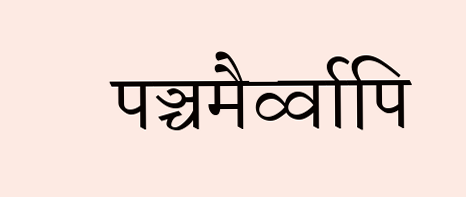पञ्चमैर्व्वापि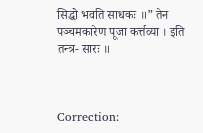सिद्धो भवति साधकः ॥” तेन पञ्चमकारेण पूजा कर्त्तव्या । इति तन्त्र- सारः ॥



Correction: